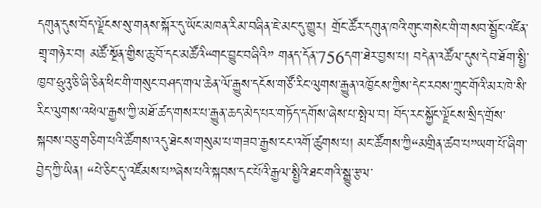དགུན་དུས་བོད་ལྗོངས་སུ་གནས་སྐོར་དུ་ཡོང་མཁན་རིམ་བཞིན་ཇེ་མང་དུ་གྱུར། གྲོང་ཚོར་དགུན་ཁའི་གུང་གསེང་གི་གསབ་སྦྱོང་འཛིན་གྲྭ་གཉེར་བ། མཚོ་སྔོན་གྱིས་ཆུ་བོ་དང་མཚོའི“གང་བྱུང་བཞིའི” གནད་དོན་756དག་ཐེར་བྱས་པ། བདེན་འཚོལ་དུས་དེབ་ཐོག་སྤྱི་ཁྱབ་ཧྲུའུ་ཅི་ཞི་ཅིན་ཕིང་གི་གསུང་བཤད་གལ་ཆེན་ལོ་རྒྱུས་དངོས་གཙོ་རིང་ལུགས་རྒྱུན་འཁྱོངས་ཀྱིས་དེང་རབས་ཀྲུང་གོའི་མར་ཁེ་སི་རིང་ལུགས་འཕེལ་རྒྱས་ཀྱི་མཐོ་ཚད་གསར་པ་རྒྱུན་ཆད་མེད་པར་གཏོད་དགོས་ཞེས་པ་སྤེལ་བ། བོད་རང་སྐྱོང་ལྗོངས་སྲིད་གྲོས་སྐབས་བཅུ་གཅིག་པའི་ཚོགས་འདུ་ཐེངས་གསུམ་པ་གཟབ་རྒྱས་ངང་འགོ་ཚུགས་པ། མང་ཚོགས་ཀྱི“མགྲིན་ཚབ་པ”ཡག་པོ་ཞིག་བྱེད་ཀྱི་ཡིན། “པེ་ཅིང་དུ་འཛོམས་པ”ཞེས་པའི་སྐབས་དང་པོའི་རྒྱལ་སྤྱིའི་ཐང་གའི་སྒྱུ་རྩལ་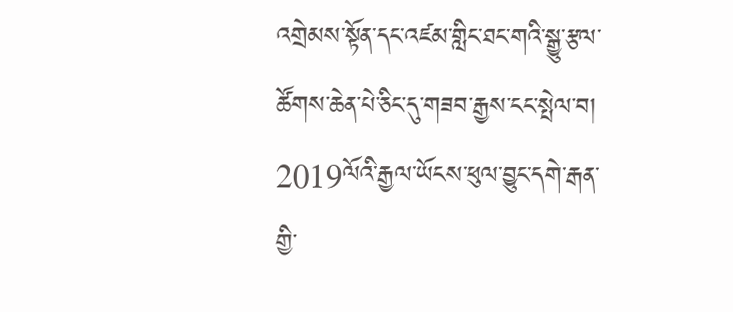འགྲེམས་སྟོན་དང་འཛམ་གླིང་ཐང་གའི་སྒྱུ་རྩལ་ཚོགས་ཆེན་པེ་ཅིང་དུ་གཟབ་རྒྱས་ངང་སྤེལ་བ། 2019ལོའི་རྒྱལ་ཡོངས་ཕུལ་བྱུང་དགེ་རྒན་གྱི་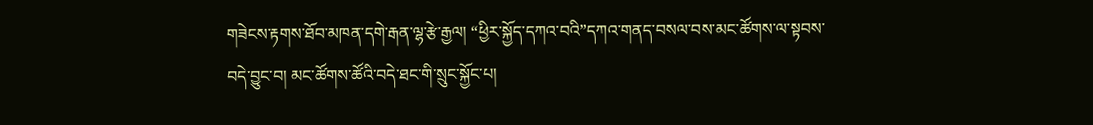གཟེངས་རྟགས་ཐོབ་མཁན་དགེ་རྒན་ལྷ་རྩེ་རྒྱལ། “ཕྱིར་སྐྱོད་དཀའ་བའི”དཀའ་གནད་བསལ་བས་མང་ཚོགས་ལ་སྟབས་བདེ་བྱུང་བ། མང་ཚོགས་ཚོའི་བདེ་ཐང་གི་སྲུང་སྐྱོང་པ།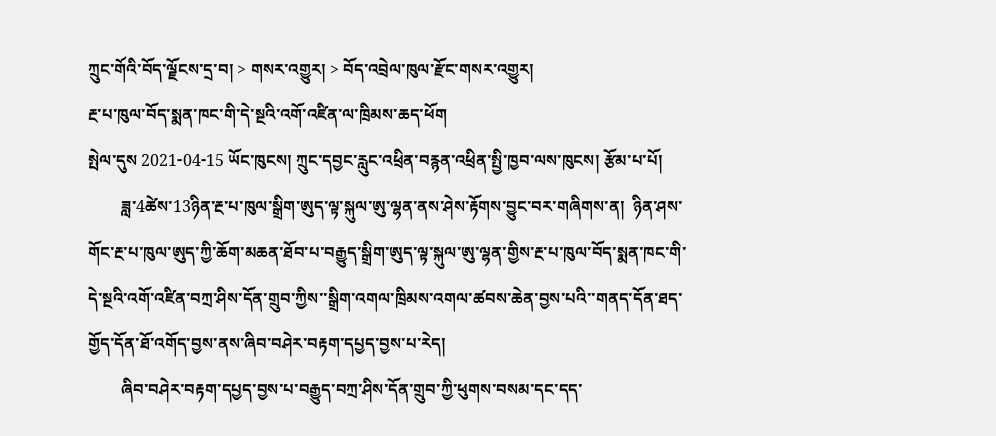ཀྲུང་གོའི་བོད་ལྗོངས་དྲ་བ། > གསར་འགྱུར། > བོད་འབྲེལ་ཁུལ་རྫོང་གསར་འགྱུར།
རྔ་པ་ཁུལ་བོད་སྨན་ཁང་གི་དེ་སྔའི་འགོ་འཛིན་ལ་ཁྲིམས་ཆད་ཕོག
སྤེལ་དུས 2021-04-15 ཡོང་ཁུངས། ཀྲུང་དབྱང་རླུང་འཕྲིན་བརྙན་འཕྲིན་སྤྱི་ཁྱབ་ལས་ཁུངས། རྩོམ་པ་པོ།
        ཟླ་4ཚེས་13ཉིན་རྔ་པ་ཁུལ་སྒྲིག་ཨུད་ལྟ་སྐུལ་ཨུ་ལྷན་ནས་ཤེས་རྟོགས་བྱུང་བར་གཞིགས་ན།  ཉིན་ཤས་གོང་རྔ་པ་ཁུལ་ཨུད་ཀྱི་ཆོག་མཆན་ཐོབ་པ་བརྒྱུད་སྒྲིག་ཨུད་ལྟ་སྐུལ་ཨུ་ལྷན་གྱིས་རྔ་པ་ཁུལ་བོད་སྨན་ཁང་གི་དེ་སྔའི་འགོ་འཛིན་བཀྲ་ཤིས་དོན་གྲུབ་ཀྱིས་་སྒྲིག་འགལ་ཁྲིམས་འགལ་ཚབས་ཆེན་བྱས་པའི་་གནད་དོན་ཐད་གྱོད་དོན་ཐོ་འགོད་བྱས་ནས་ཞིབ་བཤེར་བརྟག་དཔྱད་བྱས་པ་རེད།
        ཞིབ་བཤེར་བརྟག་དཔྱད་བྱས་པ་བརྒྱུད་བཀྲ་ཤིས་དོན་གྲུབ་ཀྱི་ཕུགས་བསམ་དང་དད་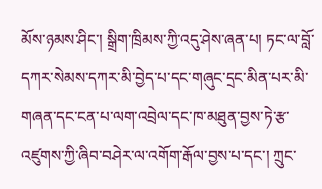མོས་ཉམས་ཤིང་། སྒྲིག་ཁྲིམས་ཀྱི་འདུ་ཤེས་ཞན་པ། ཏང་ལ་བློ་དཀར་སེམས་དཀར་མི་བྱེད་པ་དང་གཞུང་དྲང་མིན་པར་མི་གཞན་དང་ངན་པ་ལག་འབྲེལ་དང་ཁ་མཐུན་བྱས་ཏེ་རྩ་འཛུགས་ཀྱི་ཞིབ་བཤེར་ལ་འགོག་རྒོལ་བྱས་པ་དང་། ཀྲུང་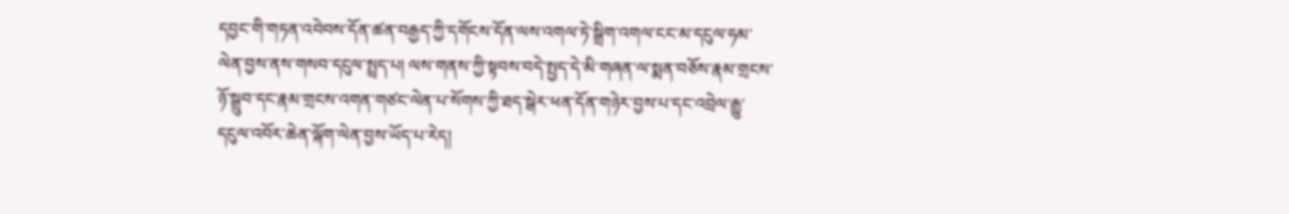དབྱང་གི་གཏན་འབེབས་དོན་ཚན་བརྒྱད་ཀྱི་དགོངས་དོན་ལས་འགལ་ཏེ་སྒྲིག་འགལ་ངང་མ་དངུལ་ཧམ་ལེན་བྱས་ནས་གསབ་དངུལ་སྤྲད་པ། ལས་གནས་ཀྱི་སྟབས་བདེ་སྤྱད་དེ་མི་གཞན་ལ་སྨན་བཅོས་རྣམ་གྲངས་ཉོ་སྒྲུབ་དང་རྣམ་གྲངས་འགན་གཙང་ལེན་པ་སོགས་ཀྱི་ཐད་སྒེར་ཕན་དོན་གཉེར་བྱས་པ་དང་འབྲེལ་རྒྱུ་དངུལ་འབོར་ཆེན་ལྐོག་ལེན་བྱས་ཡོད་པ་རེད།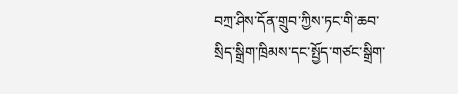བཀྲ་ཤིས་དོན་གྲུབ་ཀྱིས་ཏང་གི་ཆབ་སྲིད་སྒྲིག་ཁྲིམས་དང་སྤྱོད་གཙང་སྒྲིག་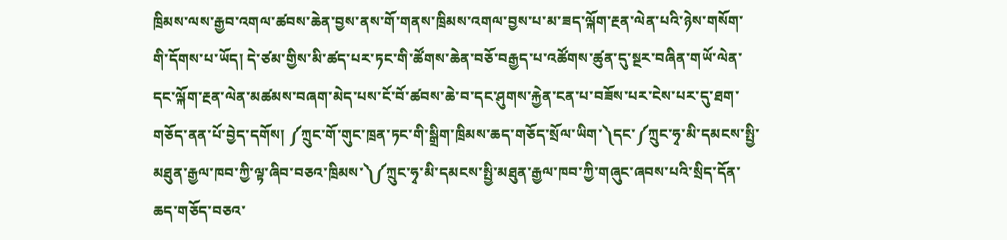ཁྲིམས་ལས་རྒྱབ་འགལ་ཚབས་ཆེན་བྱས་ནས་གོ་གནས་ཁྲིམས་འགལ་བྱས་པ་མ་ཟད་ལྐོག་རྔན་ལེན་པའི་ཉེས་གསོག་གི་དོགས་པ་ཡོད། དེ་ཙམ་གྱིས་མི་ཚད་པར་ཏང་གི་ཚོགས་ཆེན་བཅོ་བརྒྱད་པ་འཚོགས་ཚུན་དུ་སྔར་བཞིན་གཡོ་ལེན་དང་ལྐོག་རྔན་ལེན་མཚམས་བཞག་མེད་པས་ངོ་བོ་ཚབས་ཆེ་བ་དང་ཤུགས་རྐྱེན་ངན་པ་བཟོས་པར་ངེས་པར་དུ་ཐག་གཅོད་ནན་པོ་བྱེད་དགོས། ༼ཀྲུང་གོ་གུང་ཁྲན་ཏང་གི་སྒྲིག་ཁྲིམས་ཆད་གཅོད་སྲོལ་ཡིག་༽དང་༼ཀྲུང་ཧྭ་མི་དམངས་སྤྱི་མཐུན་རྒྱལ་ཁབ་ཀྱི་ལྟ་ཞིབ་བཅའ་ཁྲིམས་༽༼ཀྲུང་ཧྭ་མི་དམངས་སྤྱི་མཐུན་རྒྱལ་ཁབ་ཀྱི་གཞུང་ཞབས་པའི་སྲིད་དོན་ཆད་གཅོད་བཅའ་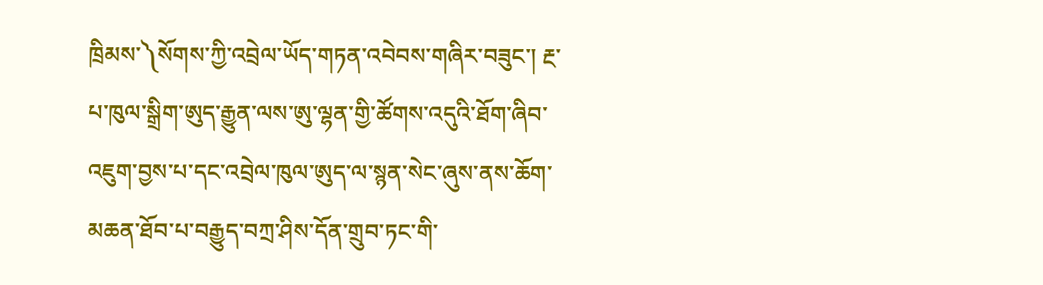ཁྲིམས་༽སོགས་ཀྱི་འབྲེལ་ཡོད་གཏན་འབེབས་གཞིར་བཟུང་། རྔ་པ་ཁུལ་སྒྲིག་ཨུད་རྒྱུན་ལས་ཨུ་ལྷན་གྱི་ཚོགས་འདུའི་ཐོག་ཞིབ་འཇུག་བྱས་པ་དང་འབྲེལ་ཁུལ་ཨུད་ལ་སྙན་སེང་ཞུས་ནས་ཆོག་མཆན་ཐོབ་པ་བརྒྱུད་བཀྲ་ཤིས་དོན་གྲུབ་ཏང་གི་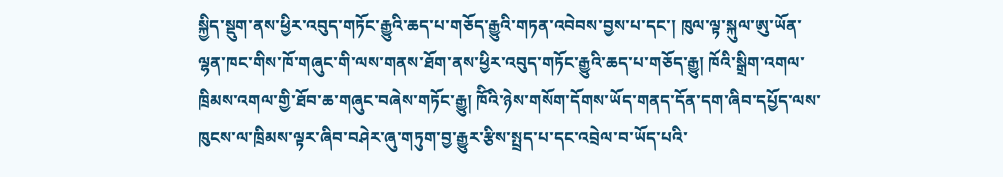སྐྱིད་སྡུག་ནས་ཕྱིར་འབུད་གཏོང་རྒྱུའི་ཆད་པ་གཅོད་རྒྱུའི་གཏན་འབེབས་བྱས་པ་དང་། ཁུལ་ལྟ་སྐུལ་ཨུ་ཡོན་ལྷན་ཁང་གིས་ཁོ་གཞུང་གི་ལས་གནས་ཐོག་ནས་ཕྱིར་འབུད་གཏོང་རྒྱུའི་ཆད་པ་གཅོད་རྒྱུ། ཁོའི་སྒྲིག་འགལ་ཁྲིམས་འགལ་གྱི་ཐོབ་ཆ་གཞུང་བཞེས་གཏོང་རྒྱུ། ཁོིའི་ཉེས་གསོག་དོགས་ཡོད་གནད་དོན་དག་ཞིབ་དཔྱོད་ལས་ཁུངས་ལ་ཁྲིམས་ལྟར་ཞིབ་བཤེར་ཞུ་གཏུག་བྱ་རྒྱུར་རྩིས་སྤྲད་པ་དང་འབྲེལ་བ་ཡོད་པའི་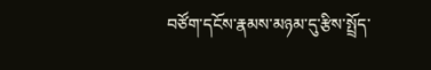བཙོག་དངོས་རྣམས་མཉམ་དུ་རྩིས་སྤྲོད་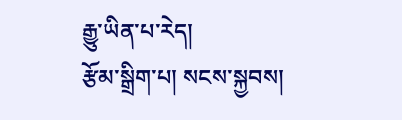རྒྱུ་ཡིན་པ་རེད།
རྩོམ་སྒྲིག་པ། སངས་སྐྱབས།